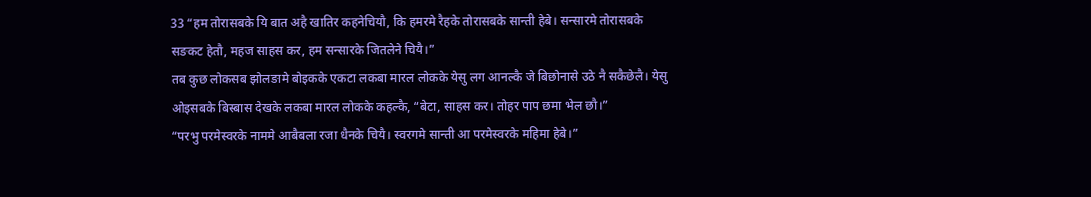33 “हम तोरासबके यि बात अहै खातिर कहनेचियौ, कि हमरमे रैहके तोरासबके सान्ती हेबे। सन्सारमे तोरासबके सङकट हेतौ, महज साहस कर, हम सन्सारके जितलेने चियै।”
तब कुछ लोकसब झोलङामे बोइकके एकटा लकबा मारल लोकके येसु लग आनल्कै जे बिछोनासे उठे नै सकैछेलै। येसु ओइसबके बिस्बास देखके लकबा मारल लोकके कहल्कै, “बेटा, साहस कर। तोहर पाप छमा भेल छौ।”
“परभु परमेस्वरके नाममे आबैबला रजा धैनके चियै। स्वरगमे सान्ती आ परमेस्वरके महिमा हेबे।”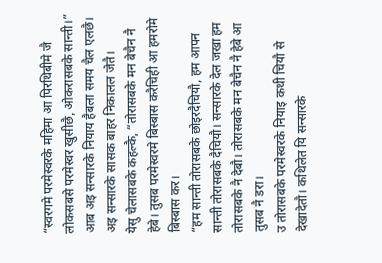“स्वरगमे परमेस्वरके महिमा आ पिरथिबीमे जै लोकसबसे परमेस्वर खुसीछै, ओकरासबके सान्ती।”
आब अइ सन्सारके नियाय हैबला समय चैल एलछै। अइ सन्सारके सासक बाहर निकालल जेतै।
येसु चेलासबके कहल्कै, “तोरासबके मन बेचैन नै हेबे। तुसब परमेस्वरमे बिस्बास करैचिही आ हमरोमे बिस्बास कर।
“हम सान्ती तोरासबके छोइरदैचियौ, हम आपन सान्ती तोरासबके दैचियौ। सन्सारके देल जखा हम तोरासबके नै देबौ। तोरासबके मन बेचैन नै हेबे आ तुसब नै डरा।
उ तोरासबके परमेस्वरके नियाइ कथी चियौ से देखादेतौ। कथिलेत यि सन्सारके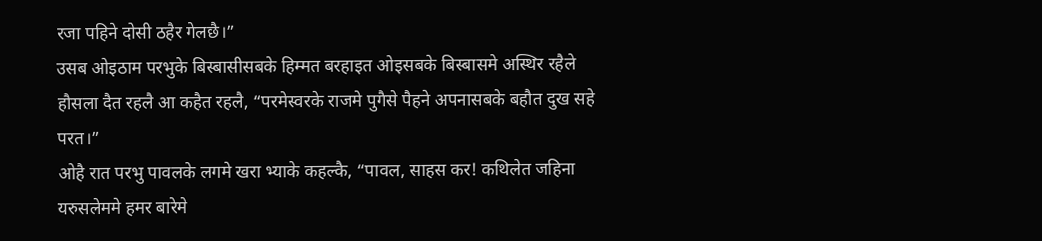रजा पहिने दोसी ठहैर गेलछै।”
उसब ओइठाम परभुके बिस्बासीसबके हिम्मत बरहाइत ओइसबके बिस्बासमे अस्थिर रहैले हौसला दैत रहलै आ कहैत रहलै, “परमेस्वरके राजमे पुगैसे पैहने अपनासबके बहौत दुख सहे परत।”
ओहै रात परभु पावलके लगमे खरा भ्याके कहल्कै, “पावल, साहस कर! कथिलेत जहिना यरुसलेममे हमर बारेमे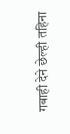गबाही देने छेल्ही तहिना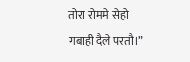तोरा रोममे सेहो गबाही दैले परतौ।”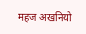महज अखनियो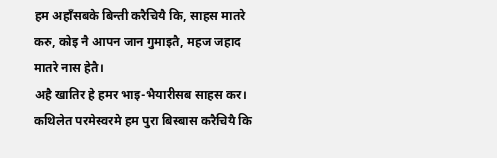हम अहाँसबके बिन्ती करैचियै कि, साहस मातरे करु, कोइ नै आपन जान गुमाइतै, महज जहाद मातरे नास हेतै।
अहै खातिर हे हमर भाइ-भैयारीसब साहस कर। कथिलेत परमेस्वरमे हम पुरा बिस्बास करैचियै कि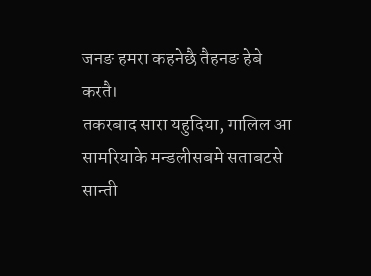जनङ हमरा कहनेछै तैहनङ हेबे करतै।
तकरबाद सारा यहुदिया, गालिल आ सामरियाके मन्डलीसबमे सताबटसे सान्ती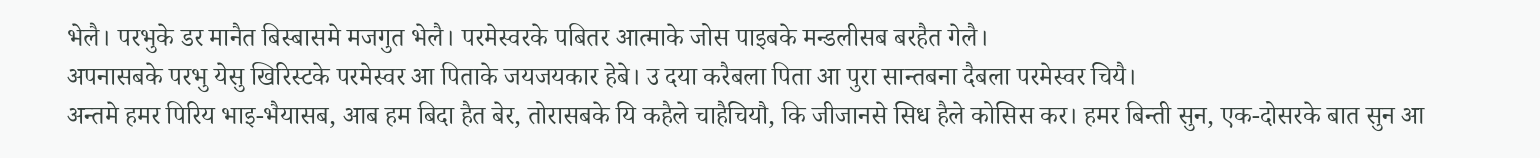भेलै। परभुके डर मानैत बिस्बासमे मजगुत भेलै। परमेस्वरके पबितर आत्माके जोस पाइबके मन्डलीसब बरहैत गेलै।
अपनासबके परभु येसु खिरिस्टके परमेस्वर आ पिताके जयजयकार हेबे। उ दया करैबला पिता आ पुरा सान्तबना दैबला परमेस्वर चियै।
अन्तमे हमर पिरिय भाइ-भैयासब, आब हम बिदा हैत बेर, तोरासबके यि कहैले चाहैचियौ, कि जीजानसे सिध हैले कोसिस कर। हमर बिन्ती सुन, एक-दोसरके बात सुन आ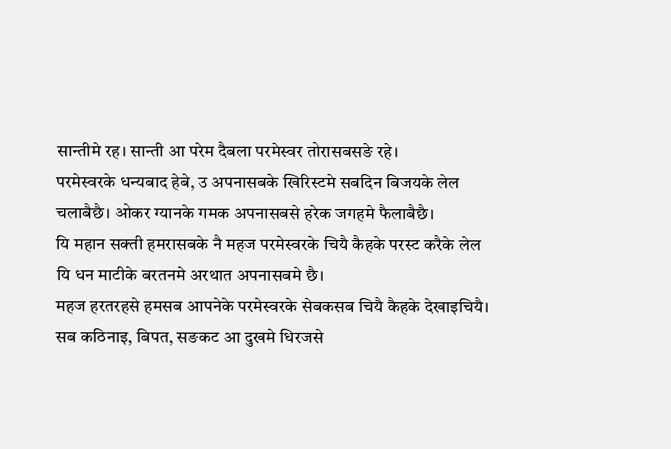सान्तीमे रह। सान्ती आ परेम दैबला परमेस्वर तोरासबसङे रहे।
परमेस्वरके धन्यबाद हेबे, उ अपनासबके खिरिस्टमे सबदिन बिजयके लेल चलाबैछै। ओकर ग्यानके गमक अपनासबसे हरेक जगहमे फैलाबैछै।
यि महान सक्ती हमरासबके नै महज परमेस्वरके चियै कैहके परस्ट करैके लेल यि धन माटीके बरतनमे अरथात अपनासबमे छै।
महज हरतरहसे हमसब आपनेके परमेस्वरके सेबकसब चियै कैहके देखाइचियै। सब कठिनाइ, बिपत, सङकट आ दुखमे धिरजसे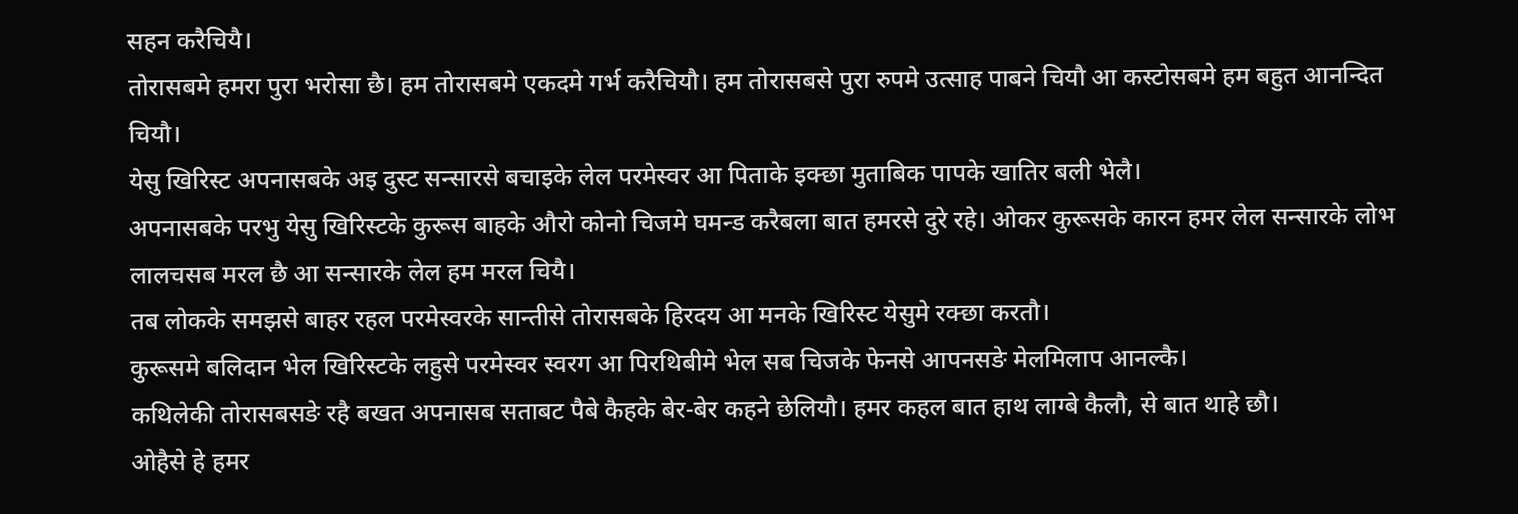सहन करैचियै।
तोरासबमे हमरा पुरा भरोसा छै। हम तोरासबमे एकदमे गर्भ करैचियौ। हम तोरासबसे पुरा रुपमे उत्साह पाबने चियौ आ कस्टोसबमे हम बहुत आनन्दित चियौ।
येसु खिरिस्ट अपनासबके अइ दुस्ट सन्सारसे बचाइके लेल परमेस्वर आ पिताके इक्छा मुताबिक पापके खातिर बली भेलै।
अपनासबके परभु येसु खिरिस्टके कुरूस बाहके औरो कोनो चिजमे घमन्ड करैबला बात हमरसे दुरे रहे। ओकर कुरूसके कारन हमर लेल सन्सारके लोभ लालचसब मरल छै आ सन्सारके लेल हम मरल चियै।
तब लोकके समझसे बाहर रहल परमेस्वरके सान्तीसे तोरासबके हिरदय आ मनके खिरिस्ट येसुमे रक्छा करतौ।
कुरूसमे बलिदान भेल खिरिस्टके लहुसे परमेस्वर स्वरग आ पिरथिबीमे भेल सब चिजके फेनसे आपनसङे मेलमिलाप आनल्कै।
कथिलेकी तोरासबसङे रहै बखत अपनासब सताबट पैबे कैहके बेर-बेर कहने छेलियौ। हमर कहल बात हाथ लाग्बे कैलौ, से बात थाहे छौ।
ओहैसे हे हमर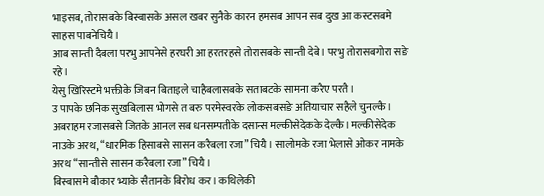भाइसब, तोरासबके बिस्बासके असल खबर सुनैके कारन हमसब आपन सब दुख आ कस्टसबमे साहस पाबनेचियै।
आब सान्ती दैबला परभु आपनेसे हरघरी आ हरतरहसे तोरासबके सान्ती देबे। परभु तोरासबगोरा सङे रहे।
येसु खिरिस्टमे भक्तीके जिबन बिताइले चाहैबलासबके सताबटके सामना करैए परतै।
उ पापके छनिक सुखबिलास भोगसे त बरु परमेस्वरके लोकसबसङे अतियाचार सहैले चुनल्कै।
अबराहम रजासबसे जितके आनल सब धनसम्पतीके दसान्स मल्कीसेदेकके देल्कै। मल्कीसेदेक नाउके अरथ, “धारमिक हिसाबसे सासन करैबला रजा” चियै। सालोमके रजा भेलासे ओकर नामके अरथ “सान्तीसे सासन करैबला रजा” चियै।
बिस्बासमे बौकार भ्याके सैतानके बिरोध कर। कथिलेकी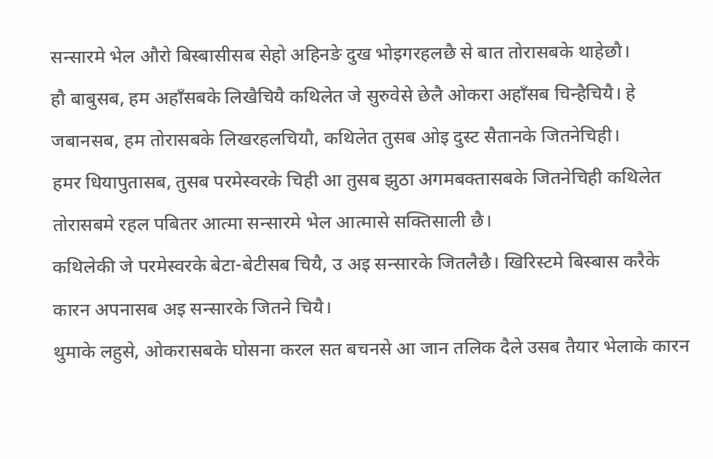सन्सारमे भेल औरो बिस्बासीसब सेहो अहिनङे दुख भोइगरहलछै से बात तोरासबके थाहेछौ।
हौ बाबुसब, हम अहाँसबके लिखैचियै कथिलेत जे सुरुवेसे छेलै ओकरा अहाँसब चिन्हैचियै। हे जबानसब, हम तोरासबके लिखरहलचियौ, कथिलेत तुसब ओइ दुस्ट सैतानके जितनेचिही।
हमर धियापुतासब, तुसब परमेस्वरके चिही आ तुसब झुठा अगमबक्तासबके जितनेचिही कथिलेत तोरासबमे रहल पबितर आत्मा सन्सारमे भेल आत्मासे सक्तिसाली छै।
कथिलेकी जे परमेस्वरके बेटा-बेटीसब चियै, उ अइ सन्सारके जितलैछै। खिरिस्टमे बिस्बास करैके कारन अपनासब अइ सन्सारके जितने चियै।
थुमाके लहुसे, ओकरासबके घोसना करल सत बचनसे आ जान तलिक दैले उसब तैयार भेलाके कारन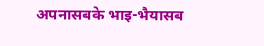अपनासबके भाइ-भैयासब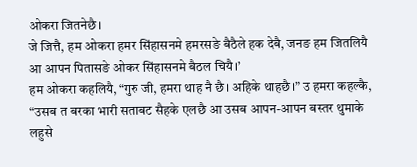ओकरा जितनेछै।
जे जित्तै, हम ओकरा हमर सिंहासनमे हमरसङे बैठैले हक देबै, जनङ हम जितलियै आ आपन पितासङे ओकर सिंहासनमे बैठल चियै।’
हम ओकरा कहलियै, “गुरु जी, हमरा थाह नै छै। अहिके थाहछै।” उ हमरा कहल्कै, “उसब त बरका भारी सताबट सैहके एलछै आ उसब आपन-आपन बस्तर थुमाके लहुसे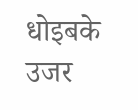धोइबके उजर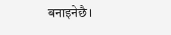बनाइनेछै।